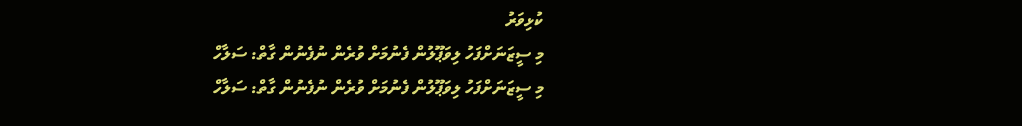ކުޅިވަރު
މި ސީޒަނަށްފަހު ލިވަޕޫލުން ފެނުމަށް ވުރެން ނުފެނުން ގާތް: ސަލާހް
މި ސީޒަނަށްފަހު ލިވަޕޫލުން ފެނުމަށް ވުރެން ނުފެނުން ގާތް: ސަލާހް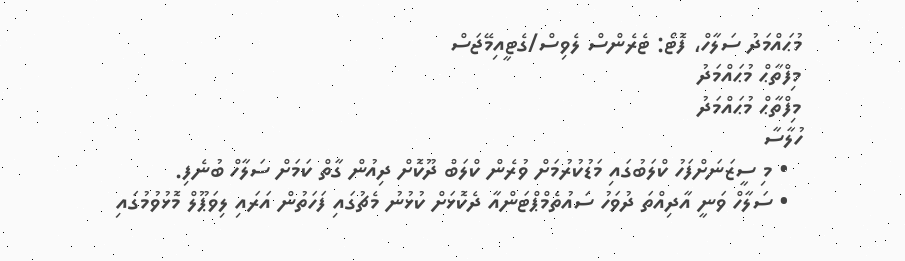މުޙައްމަދު ސަލާހް، ފޮޓޯ: ޓެރެންސް ލެވިސް/ގެޓީއިމޭޖަސް
މިފްތާޙް މުޙައްމަދު
މިފްތާޙް މުޙައްމަދު
ހުލާސާ
  • މި ސީޒަނަށްފަހު ކްލަބުގައި މަޑުކުރުމަށް ވުރެން ކްލަބް ދޫކޮށް ދިއުން ގާތް ކަމަށް ސަލާހް ބުނެފި.
  • ސަލާހް ވަނީ އާދިއްތަ ދުވަހު ސައުތެމްޕްޓަންއާ ދެކޮޅަށް ކުޅުނު މެޗުގައި ފަހަތުން އަރައި ލިވަޕޫލް މޮޅުވުމުގައި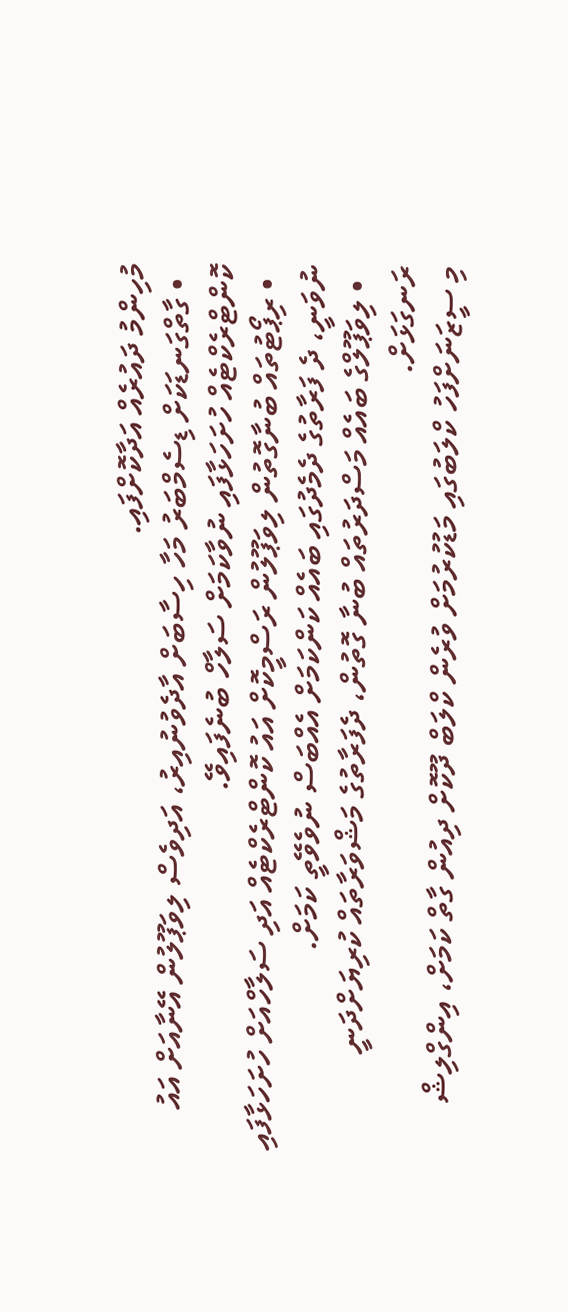މުހިންމު ދައުރެއް އަދާކޮށްފައި.
  • ގާތްގަނޑަކަށް ޑިސެމްބަރު މަހާ ހިސާބަށް އާދެވުނުއިރު، އަދިވެސް ލިވަޕޫލުން އޭނާއަށް އައު ކޮންޓްރެކްޓެއް ހުށަހަޅާފައި ނުވާކަމަށް ސަލާހް ބުނެފައިވޭ.
  • ރިޕޯޓުތައް ބުނާގޮތުން ލިވަޕޫލުން ރަސްމީކޮށް އައު ކޮންޓްރެކްޓެއް އަދި ސަލާހްއަށް ހުށަހަޅާފައި ނުވަނީ، ދެ ފަރާތުގެ ދެމެދުގައި ބައެއް ކަންކަމަށް އެއްބަސް ނުވެވޭތީ ކަމަށް.
  • ލިވަޕޫލްގެ ބައެއް މަސްދަރުތައް ބުނާ ގޮތުން، ދެފަރާތުގެ މަޝްވަރާތައް ކުރިޔަށްދަނީ ރަނގަޅަށް.
މި ސީޒަނަށްފަހު ކްލަބުގައި މަޑުކުރުމަށް ވުރެން ކްލަބް ދޫކޮށް ދިއުން ގާތް ކަމަށް، އިންގްލިޝް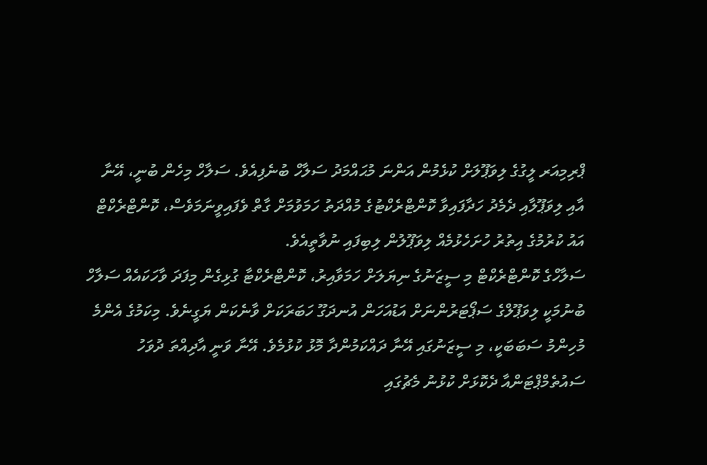ޕްރިމިއަރ ލީގުގެ ލިވަޕޫލަށް ކުޅެމުން އަންނަ މުޙައްމަދު ސަލާހް ބުނެފިއެވެ. ސަލާހް މިހެން ބުނީ، އޭނާ އާއި ލިވަޕޫލާއި ދެމެދު ހަދާފައިވާ ކޮންޓްރެކްޓުގެ މުއްދަތު ހަމަވުމަށް ގާތް ވެފައިވީނަމަވެސް، ކޮންޓްރެކްޓް އައު ކުރުމުގެ އިތުރު ހުށަހެޅުމެއް ލިވަޕޫލުން ލިބިފައި ނުވާތީއެވެ.
ސަލާހްގެ ކޮންޓްރެކްޓް މި ސީޒަނުގެ ނިޔަލަށް ހަމަވާއިރު، ކޮންޓްރެކްޓާ ގުޅިގެން މިފަދަ ވާހަކައެއް ސަލާހް ބުނުމަކީ ލިވަޕޫލްގެ ސަޕޯޓަރުންނަށް އަޑުއަހަން އުނދަގޫ ހަބަރަކަށް ވާނެކަން ޔަގީނެވެ. މިކަމުގެ އެންމެ މުހިންމު ސަބަބަކީ، މި ސީޒަނުގައި އޭނާ ދައްކަމުންދާ މޮޅު ކުޅުމެވެ. އޭނާ ވަނީ އާދިއްތަ ދުވަހު ސައުތެމްޕްޓަންއާ ދެކޮޅަށް ކުޅުނު މެޗުގައި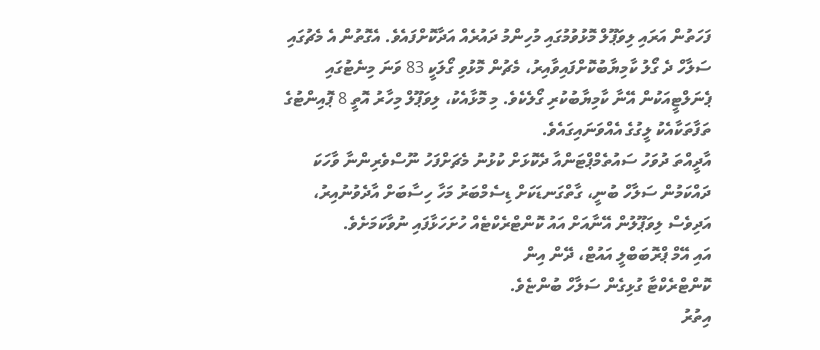ފަހަތުން އަރައި ލިވަޕޫލް މޮޅުވުމުގައި މުހިންމު ދައުރެއް އަދާކޮށްފައެވެ. އެގޮތުން އެ މެޗުގައި ސަލާހް ދެ ގޯލު ކާމިޔާބުކޮށްފައިވާއިރު، މެޗުން މޮޅުވި ގޯލަކީ 83 ވަނަ މިނެޓުގައި ޕެނަލްޓީއަކުން އޭނާ ކާމިޔާބުކުރި ގޯލެކެވެ. މި މޮޅާއެކު، ލިވަޕޫލް މިހާރު އޮތީ 8 ޕޮއިންޓުގެ ތަފާތަކާއެކު ލީގުގެ އެއްވަނައިގައެވެ.
އާދީއްތަ ދުވަހު ސައުތެމްޕްޓަންއާ ދެކޮޅަށް ކުޅުނު މެޗަށްފަހު ނޫސްވެރިންނާ ވާހަކަ ދައްކަމުން ސަލާހް ބުނީ، ގާތްގަނޑަކަށް ޑިސެމްބަރު މަހާ ހިސާބަށް އާދެވުނުއިރު، އަދިވެސް ލިވަޕޫލުން އޭނާއަށް އައު ކޮންޓްރެކްޓެއް ހުށަހަޅާފައި ނުވާކަމަށެވެ.
އައި އޭމް ޕްރޮބަބްލީ އައުޓް، ދޭން އިން
ކޮންޓްރެކްޓާ ގުޅިގެން ސަލާހް ބުންޏެވެ.
އިތުރު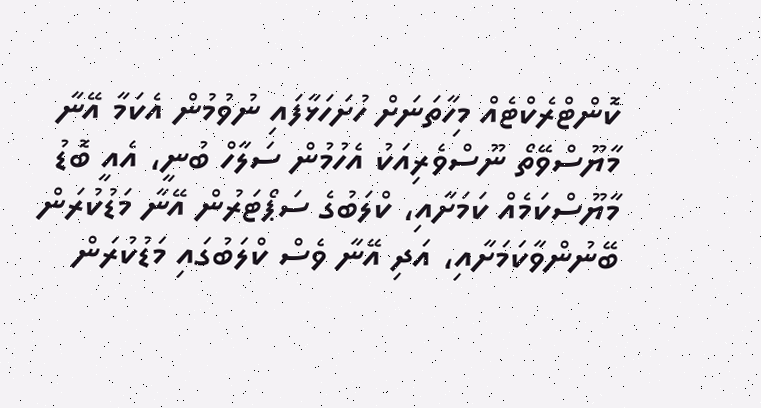ކޮންޓްރެކްޓެއް މިހާތަނަށް ހުށަހަޅާފައި ނުވުމުން އެކަމާ އޭނާ މާޔޫސްވޭތޯ ނޫސްވެރިއަކު އެހުމުން ސަލާހް ބުނީ، އެއީ ބޮޑު މާޔޫސްކަމެއް ކަމަށާއި، ކްލަބުގެ ސަޕޯޓަރުން އޭނާ މަޑުކުރަން ބޭނުންވާކަމަށާއި، އަދި އޭނާ ވެސް ކްލަބުގައި މަޑުކުރަން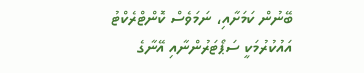ބޭނުން ކަމަށާއި، ނަމަވެސް ކޮންޓްރެކްޓު އައުކުރުމަކީ ސަޕޯޓަރުންނާއި އޭނާގެ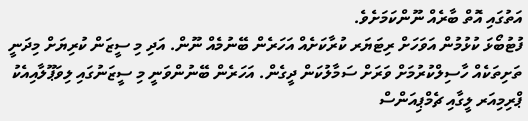އަތުގައި އޮތް ބާރެއް ނޫންކަމަށެވެ.
ފުޓުބޯޅަ ކުޅުމުން އަވަހަށް ރިޓަޔަރ ކުރާކަށެއް އަހަރެން ބޭނުމެއް ނޫން. އަދި މި ސީޒަން ކުރިޔަށް މިދަނީ ތަށިތަކެއް ހާސިލްކުރުމަށް ވަރަށް ސަމާލުކަން ދީގެން. އަހަރެން ބޭނުންވަނީ މި ސީޒަނުގައި ލިވަޕޫލާއިއެކު ޕްރިމިއަރ ލީގާއި ޗެމްޕިއަންސް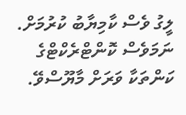ލީގު ވެސް ކާމިޔާބު ކުރުމަށް. ނަމަވެސް ކޮންޓްރެކްޓްގެ ކަންތަކާ ވަރަށް މާޔޫސްވޭ.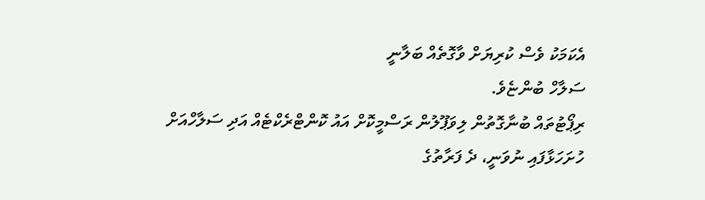އެކަމަކު ވެސް ކުރިޔަށް ވާގޮތެއް ބަލާނީ
ސަލާހް ބުންޏެވެ.
ރިޕޯޓުތައް ބުނާގޮތުން ލިވަޕޫލުން ރަސްމީކޮށް އައު ކޮންޓްރެކްޓެއް އަދި ސަލާހްއަށް ހުށަހަޅާފައި ނުވަނީ، ދެ ފަރާތުގެ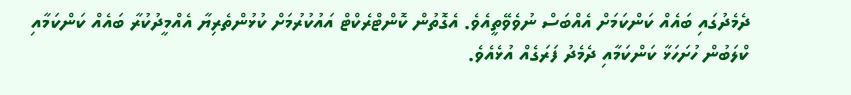ދެމެދުގައި ބައެއް ކަންކަމަށް އެއްބަސް ނުވެވޭތީއެވެ. އެގޮތުން ކޮންޓްރެކްޓް އައުކުރުމަށް ކުޅުންތެރިޔާ އެއްމީދުކުރާ ބައެއް ކަންކަމާއި ކްލަބުން ހުށަހަޅާ ކަންކަމާއި ދެމެދު ފަރަގެއް އުޅެއެވެ.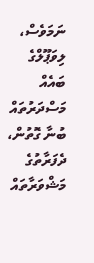ނަމަވެސް، ލިވަޕޫލްގެ ބައެއް މަސްދަރުތައް ބުނާ ގޮތުން، ދެފަރާތުގެ މަޝްވަރާތައް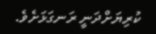ކުރިޔަށްދަނީ ރަނގަޅަށެވެ.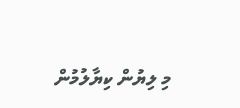މި ލިޔުން ކިޔާލުމުން